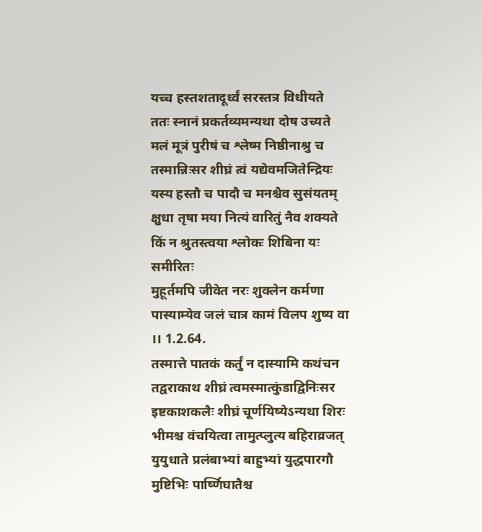यच्च हस्तशतादूर्ध्वं सरस्तत्र विधीयते
ततः स्नानं प्रकर्तव्यमन्यथा दोष उच्यते
मलं मूत्रं पुरीषं च श्लेष्म निष्ठीनाश्रु च
तस्मान्निःसर शीघ्रं त्वं यद्येवमजितेन्द्रियः
यस्य हस्तौ च पादौ च मनश्चैव सुसंयतम्
क्षुधा तृषा मया नित्यं वारितुं नैव शक्यते
किं न श्रुतस्त्वया श्लोकः शिबिना यः समीरितः
मुहूर्तमपि जीवेत नरः शुक्लेन कर्मणा
पास्याम्येव जलं चात्र कामं विलप शुष्य वा ।। 1.2.64.
तस्मात्ते पातकं कर्तुं न दास्यामि कथंचन
तद्वराकाथ शीघ्रं त्वमस्मात्कुंडाद्विनिःसर
इष्टकाशकलैः शीघ्रं चूर्णयिष्येऽन्यथा शिरः
भीमश्च वंचयित्वा तामुत्प्लुत्य बहिराव्रजत्
युयुधाते प्रलंबाभ्यां बाहुभ्यां युद्धपारगौ
मुष्टिभिः पार्ष्णिघातैश्च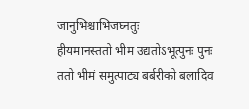जानुभिश्चाभिजघ्नतुः
हीयमानस्ततो भीम उद्यतोऽभूत्पुनः पुनः
ततो भीमं समुत्पाट्य बर्बरीको बलादिव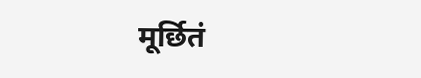मूर्छितं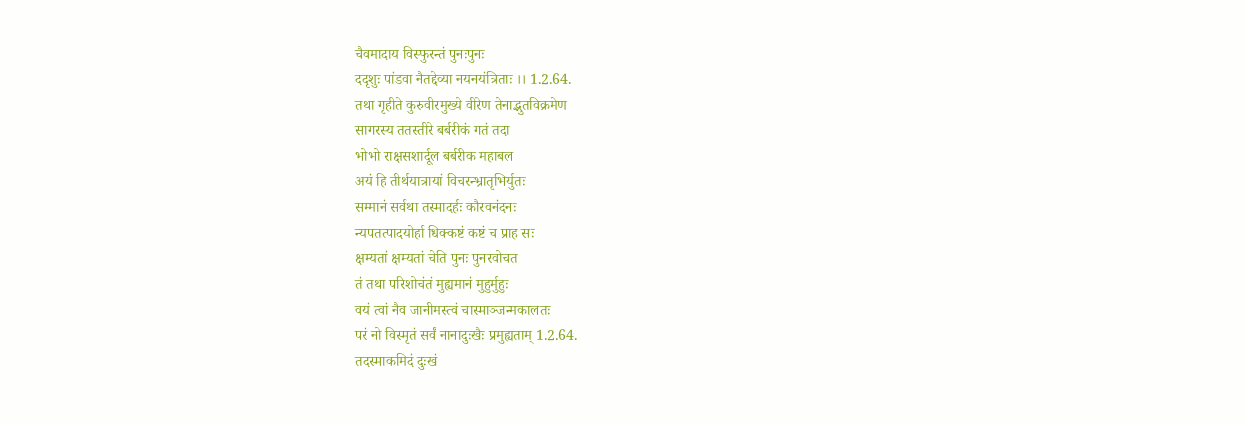चैवमादाय विस्फुरन्तं पुनःपुनः
ददृशुः पांडवा नैतद्देव्या नयनयंत्रिताः ।। 1.2.64.
तथा गृहीते कुरुवीरमुख्ये वीरेण तेनाद्भुतविक्रमेण
सागरस्य ततस्तीरे बर्बरीकं गतं तदा
भोभो राक्षसशार्दूल बर्बरीक महाबल
अयं हि तीर्थयात्रायां विचरन्भ्रातृभिर्युतः
सम्मानं सर्वथा तस्मादर्हः कौरवनंदनः
न्यपतत्पादयोर्हा धिक्कष्टं कष्टं च प्राह सः
क्षम्यतां क्षम्यतां चेति पुनः पुनरवोचत
तं तथा परिशोचंतं मुह्यमानं मुहुर्मुहुः
वयं त्वां नैव जानीमस्त्वं चास्माञ्जन्मकालतः
परं नो विस्मृतं सर्वं नानादुःखैः प्रमुह्यताम् 1.2.64.
तदस्माकमिदं दुःखं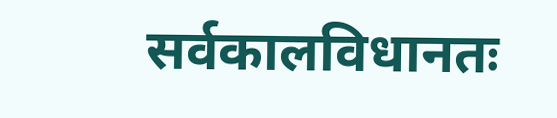सर्वकालविधानतः